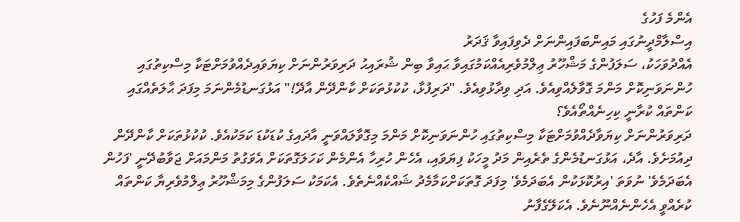އެންމެ ފަހުގެ
އިސްލާމްދީނުގައި މައިންބަފައިންނަށް ދެވިފައިވާ ޤަދަރު
އެއްދުވަހަކު، ސަލަފުންގެ މަޝްހޫރު ޢިލްމުވެރިއެއްކަމުގައިވާ ޙައިވާ ބިން ޝުރައިޙު ދަރިވަރުންނަށް ކިޔަވައިދެއްވުމަށްޓަކާ މިސްކިތުގައި ހުންނަވަނިކޮށް މަންމަ ގޮވާލެއްވިއެވެ. އަދި ވިދާޅުވިއެވެ. "ދަރިފުޅާ، ކުކުޅުތަކަށް ކާންދޭން އާދޭ!" އަޅުގަނޑުމެންނަމަ މިފަދަ ޙާލަތެއްގައި ކަންތައް ކުރާނީ ކިހިނެއްތޯއެވެ؟
ދަރިވަރުންނަށް ކިޔަވާދެއްވުމަށްޓަކާ މިސްކިތުގައި ހުންނަވަނިކޮށް މަންމަ މިގޮވާލައްވަނީ އާދައިގެ ކުޑަކުޑަ ކަމަކުއެވެ. ކުކުޅުތަކަށް ކާންދޭން ދިއުމަށެވެ. އާދެ، އަޅުގަނޑުމެންގެ ތެރެއިން މަދު މީހަކު ފިޔަވައި، އެހެން ހުރިހާ އެންމެން ކަހަލަގޮތަކަށް އެވަގުތު މަންމައަށް ޖަވާބުދޭނީ 'ފަހުން އެބަދަމެވެ' ނުވަތަ 'އިރުކޮޅަކުން އެބަދަމެވެ' މިފަދަ ގޮތަކަށްކަމާމެދު ޝައްކެއްނެތެވެ. އެކަމަކު ސަލަފުންގެ މިމަޝްހޫރު ޢިލްމުވެރިޔާ ކަންތައް ކުރެއްވީ އެހެންނެއްނޫނެވެ. އެކަލޭގެފާނު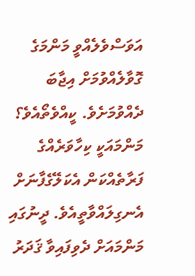އަވަސްވެލެއްވީ މަންމަގެ ގޮވާލެއްވުމަށް އިޖާބަ ދެއްވުމަށެވެ. ކީއްވެތޯއެވެ؟ މަންމައަކީ ކިހާވަރެއްގެ ފަރާތެއްކަން އެކަލޭގެފާނަށް އެނގިލައްވާތީއެވެ. ދީނުގައި މަންމައަށް ދެވިފައިވާ ޤަދަރު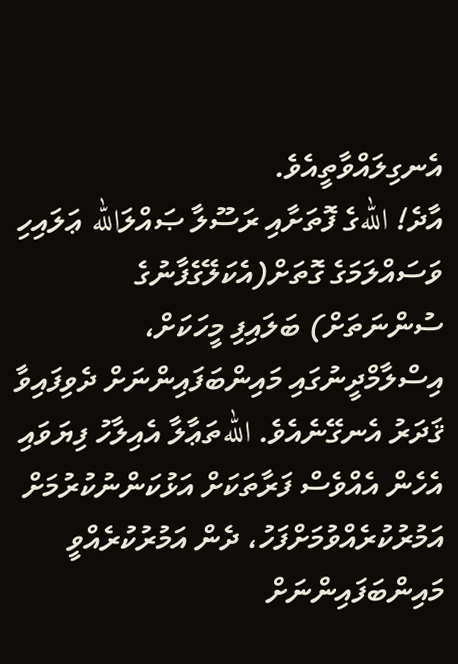އެނގިލައްވާތީއެވެ.
އާދެ! اللهގެ ފޮތަށާއި ރަސޫލާ ޞައްލަالله ޢަލައިހި ވަސައްލަމަގެ ގޮތަށް(އެކަލޭގެފާނުގެ ސުންނަތަށް) ބަލައިފި މީހަކަށް، އިސްލާމްދީނުގައި މައިންބަފައިންނަށް ދެވިފައިވާ ޤަދަރު އެނގޭނެއެވެ. اللهތަޢާލާ އެއިލާހު ފިޔަވައި އެހެން އެއްވެސް ފަރާތަކަށް އަޅުކަންނުކުރުމަށް އަމުރުކުރެއްވުމަށްފަހު، ދެން އަމުރުކުރެއްވީ މައިންބަފައިންނަށް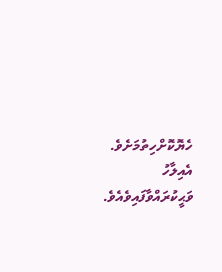ހެޔޮކޮށްހިތުމަށެވެ. އެއިލާހު ވަޙީކުރައްވާފައިވެއެވެ.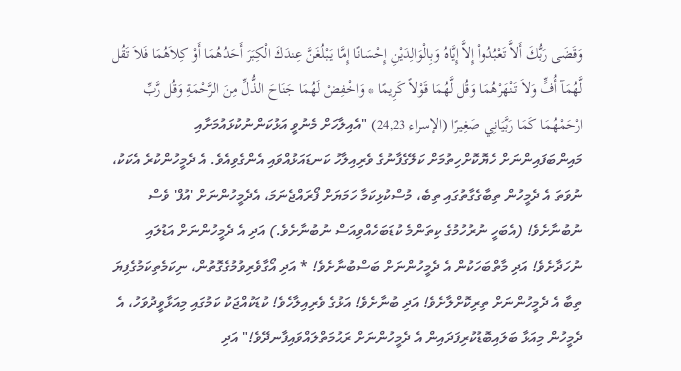وَقَضَى رَبُّكَ أَلاَّ تَعْبُدُواْ إِلاَّ إِيَّاهُ وَبِالْوَالِدَيْنِ إِحْسَانًا إِمَّا يَبْلُغَنَّ عِندَكَ الْكِبَرَ أَحَدُهُمَا أَوْ كِلاَهُمَا فَلاَ تَقُل لَّهُمَآ أُفٍّ وَلاَ تَنْهَرْهُمَا وَقُل لَّهُمَا قَوْلاً كَرِيمًا * وَاخْفِضْ لَهُمَا جَنَاحَ الذُّلِّ مِنَ الرَّحْمَةِ وَقُل رَّبِّ ارْحَمْهُمَا كَمَا رَبَّيَانِي صَغِيرًا (الإسراء 24,23) "އެއިލާހަށް މެނުވީ އަޅުކަންނުކުޅައުމަށާއި މައިންބަފައިންނަށް ހެޔޮކޮށްހިތުމަށް ކަލޭގެފާނުގެ ވެރިއިލާހު ކަނޑައަޅުއްވައި އެންގެވިއެވެ. އެ ދެމީހުންކުރެ އެކަކު، ނުވަތަ އެ ދެމީހުން ތިބާގެގާތުގައި ތިބެ، މުސްކުޅިކަމާ ހަމަޔަށް ފޯރައްޖެނަމަ، އެދެމީހުންނަށް 'އުފް' ވެސް ނުބުނާށެވެ! (އެބަހީ ނުރުހުމުގެ ކިތަންމެ ކުޑަބަހެއްވިއަސް ނުބުނާށެވެ.) އަދި އެ ދެމީހުންނަށް އަޑުލައި ނުހަދާށެވެ! އަދި މާތްބަހަކުން އެ ދެމީހުންނަށް ބަސްބުނާށެވެ! * އަދި އޯގާވެރިވުމުގެގޮތުން، ނިކަމެތިކަމުގެފިޔަ ތިބާ އެ ދެމީހުންނަށް ތިރިކޮށްލާށެވެ! އަދި ބުނާށެވެ! އަޅުގެ ވެރިއިލާހެވެ! ކުޑަކުއްޖަކު ކަމުގައި މިއަޅާވީދުވަހު، އެ ދެމީހުން މިއަޅާ ބަލައިބޮޑުކުރިފަދައިން އެ ދެމީހުންނަށް ރަޙުމަތްލައްވައިފާނދޭވެ!" އަދި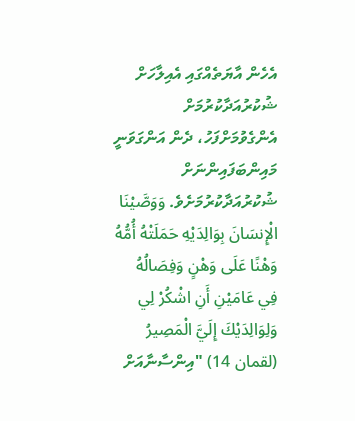އެހެން އާޔަތެއްގައި އެއިލާހަށް ޝުކުރުއަދާކުރުމަށް އެންގެވުމަށްފަހު، ދެން އަންގަވަނީ މައިންބަފައިންނަށް ޝުކުރުއަދާކުރުމަށެވެ. وَوَصَّيْنَا الْإِنسَانَ بِوَالِدَيْهِ حَمَلَتْهُ أُمُّهُ وَهْنًا عَلَى وَهْنٍ وَفِصَالُهُ فِي عَامَيْنِ أَنِ اشْكُرْ لِي وَلِوَالِدَيْكَ إِلَيَّ الْمَصِيرُ (لقمان 14) "އިންސާނާއަށް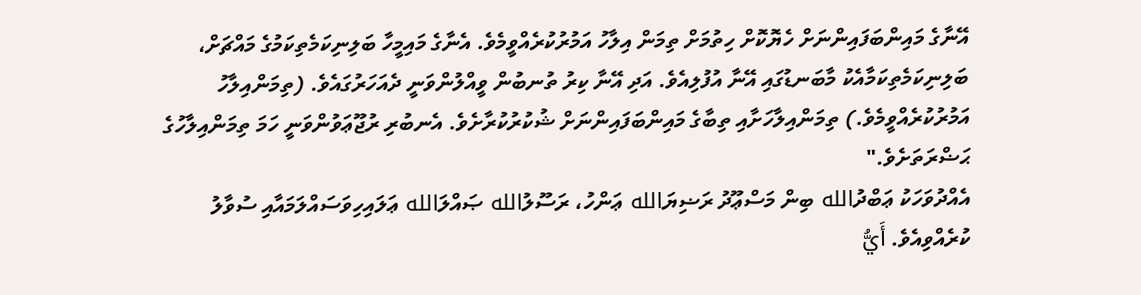އޭނާގެ މައިންބަފައިންނަށް ހެޔޮކޮށް ހިތުމަށް ތިމަން އިލާހު އަމުރުކުރެއްވީމެވެ. އެނާގެ މައިމީހާ ބަލިނިކަމެތިކަމުގެ މައްޗަށް، ބަލިނިކަމެތިކަމާއެކު މާބަނޑުގައި އޭނާ އުފުލިއެވެ. އަދި އޭނާ ކިރު ތުނބުން ވީއްލުންވަނީ ދެއަހަރުގައެވެ. (ތިމަންއިލާހު އަމުރުކުރެއްވީމެވެ.) ތިމަންއިލާހަށާއި ތިބާގެ މައިންބަފައިންނަށް ޝުކުރުކުރާށެވެ. އެނބުރި ރުޖޫޢަވުންވަނީ ހަމަ ތިމަންއިލާހުގެ ޙަޟްރަތަށެވެ."
އެއްދުވަހަކު ޢަބްދުالله ބިން މަސްޢޫދު ރަޟިޔަالله ޢަންހު، ރަސޫލުالله ޞައްލަالله ޢަލައިހިވަސައްލަމައާއި ސުވާލު ކުރެއްވިއެވެ. أَيُّ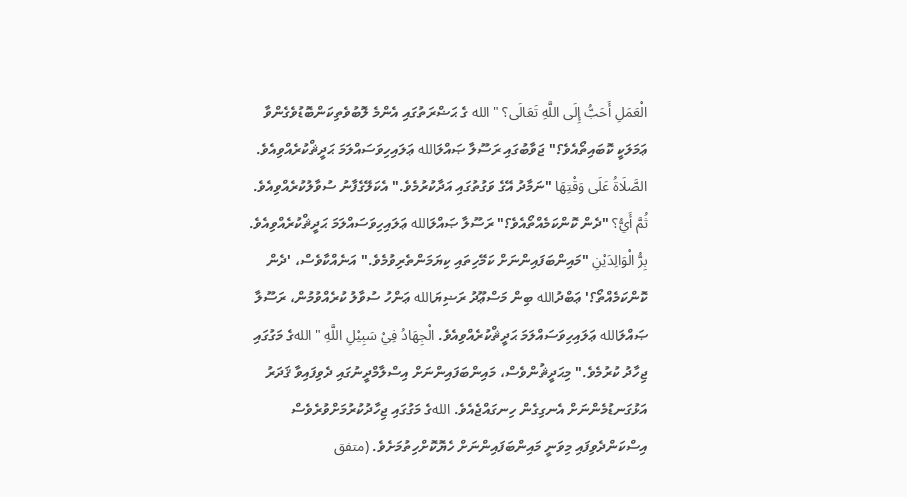الْعَمَلِ أَحَبُّ إِلَى اللَّهِ تَعَالَى؟ "الله ގެ ޙަޟްރަތުގައި އެންމެ ލޮބުވެތިކަންބޮޑުވެގެންވާ ޢަމަލަކީ ކޮބައިތޯއެވެ؟" ޖަވާބުގައި ރަސޫލާ ޞައްލަالله ޢަލައިހިވަސައްލަމަ ޙަދީޘްކުރެއްވިއެވެ. الصَّلَاةُ عَلَى وَقْتِهَا "ނަމާދު އޭގެ ވަގުތުގައި އަދާކުރުމެވެ." އެކަލޭގެފާނު ސުވާލުކުރެއްވިއެވެ. ثُمَّ أَيُّ؟ "ދެން ކޮންކަމެއްތޯއެވެ؟" ރަސޫލާ ޞައްލަالله ޢަލައިހިވަސައްލަމަ ޙަދީޘްކުރެއްވިއެވެ. بِرُّ الْوَالِدَيْنِ "މައިންބަފައިންނަށް ކަމޭހިތައި ކިޔަމަންތެރިވުމެވެ." އަނެއްކާވެސް، 'ދެން ކޮންކަމެއްތޯ؟' ޢަބްދުالله ބިން މަސްޢޫދު ރަޟިޔަالله ޢަންހު ސުވާލު ކުރެއްވުމުން، ރަސޫލާ ޞައްލަالله ޢަލައިހިވަސައްލަމަ ޙަދީޘްކުރެއްވިއެވެ. الْجِهَادُ فِيْ سَبِيْلِ اللَّهِ "اللهގެ މަގުގައި ޖިހާދު ކުރުމެވެ." މިޙަދީޘުންވެސް، މައިންބަފައިންނަށް އިސްލާމްދީނުގައި ދެވިފައިވާ ޤަދަރު އަޅުގަނޑުމެންނަށް އެނގިގެން ހިނގައްޖެއެވެ. اللهގެ މަގުގައި ޖިހާދުކުރުމަށްވުރެވެސް އިސްކަންދެވިފައި މިވަނީ މައިންބަފައިންނަށް ހެޔޮކޮށްހިތުމަށެވެ. (متفق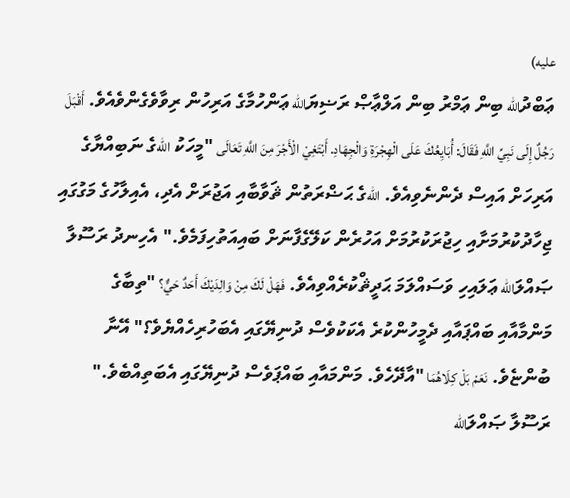عليه)
ޢަބްދުالله ބިން ޢަމްރު ބިން އަލްޢާޞް ރަޟިޔަالله ޢަންހުމާގެ އަރިހުން ރިވާވެގެންވެއެވެ. أَقْبَلَ رَجُلٌ إِلَى نَبِيِّ اللَّهِ فَقَالَ: أُبَايِعُكَ عَلَى الْهِجْرَةِ وَالْجِهَادِ. أَبْتَغِيْ الْأَجْرَ مِنَ اللَّهِ تَعَالَى "މީހަކު اللهގެ ނަބިއްޔާގެ އަރިހަށް އައިސް ދެންނެވިއެވެ. اللهގެ ޙަޟްރަތުން ޘަވާބާއި އަޖުރަށް އެދި، އެއިލާހުގެ މަގުގައި ޖިހާދުކުރުމަށާއި ހިޖުރަކުރުމަށް އަހުރެން ކަލޭގެފާނަށް ބައިއަތުހިފަމެވެ." އެހިނދު ރަސޫލާ ޞައްލަالله ޢަލައިހި ވަސައްލަމަ ޙަދީޘްކުރެއްވިއެވެ. فَهَلْ لَكَ مِنْ وَالِدَيْكَ أَحَدٌ حَيٌّ؟ "ތިބާގެ މަންމާއާއި ބައްޕައާއި ދެމީހުންކުރެ އެކަކުވެސް ދުނިޔޭގައި އެބަހުރިހެއްޔެވެ؟" އޭނާ ބުންޏެވެ. نَعَمْ بَلْ كِلَاهُمَا "އާދޭހެވެ. މަންމައާއި ބައްޕަވެސް ދުނިޔޭގައި އެބަތިއްބެވެ." ރަސޫލާ ޞައްލަالله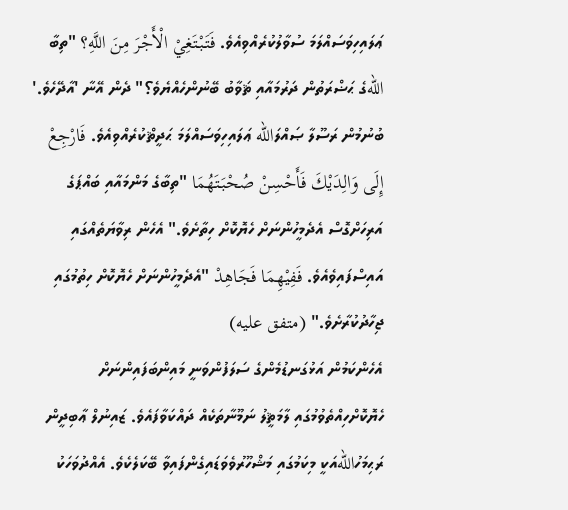ޢަލައިހިވަސައްލަމަ ސުވާލުކުރެއްވިއެވެ. فَتَبْتَغِيْ الْأَجْرَ مِنَ اللَّهِ؟ "ތިބާ اللهގެ ޙަޟްރަތުން ދަރުމައާއި ޘަވާބު ބޭނުންހެއްޔެވެ؟" ދެން އޭނާ 'އާދޭހެވެ.' ބުނުމުން ރަސޫލާ ޞައްލަالله ޢަލައިހިވަސައްލަމަ ޙަދީޘްކުރެއްވިއެވެ. فَارْجِعْ إِلَى وَالِدَيْكَ فَأَحْسِنْ صُحْبَتَهُمَا "ތިބާގެ މަންމައާއި ބައްޕަގެ އަރިހަށްގޮސް އެދެމީހުންނަށް ހެޔޮކޮށް ހިތާށެވެ." އެހެން ރިވާޔަތެއްގައި އައިސްފައިވެއެވެ. فَفِيْهِمَا فَجَاهِدْ "އެދެމީހުންނަށް ހެޔޮކޮށް ހިތުމުގައި ޖިހާދުކުރާށެވެ." (متفق عليه)
އެހެންކަމުން އަޅުގަނޑުމެންގެ ސަލަފުންވަނީ މައިންބަފައިންނަށް ހެޔޮކޮށްހިއްތެވުމުގައި ލާމަޘީލު ނަމޫނާތަކެއް ދައްކަވާފައެވެ. ޒައިނުލް ޢާބިދީން ރަޙިމަހުاللهއަކީ މިކަމުގައި މަޝްހޫރުވެވަޑައިގެންފައިވާ ބޭކަލެކެވެ. އެއްދުވަހަކު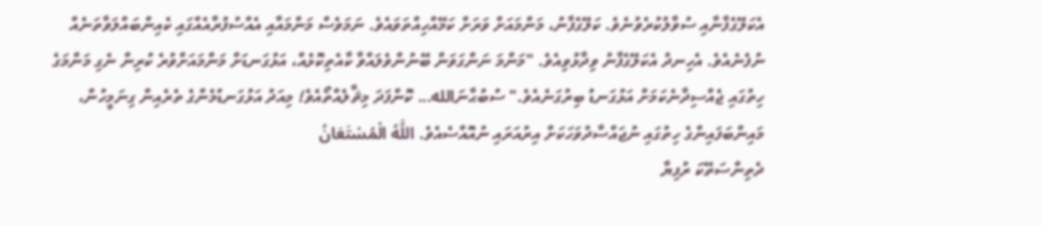އެކަލޭގެފާނާއި ސުވާލުކުރެވުނެވެ. ކަލޭގެފާނު، މަންމައަށް ވަރަށް ކަމޭއްހިއްތަވައެވެ. ނަމަވެސް މަންމައާއި އެއްސުފުރާއެއްގައި ކެއިންބައްލަވާތަނެއް ނުފެނެއެވެ. އެހިނދު އެކަލޭގެފާނު ވިދާޅުވިއެވެ. "މަންމަ ނަންގަވަން ބޭނުންވެލައްވާ ކާއެތިކޮޅެއް، އަޅުގަނޑަށް މަންމައަށްވުރެ ކުރިން ނެގި މަންމަގެ ހިތުގައި ޖެއްސިދާނެކަމަށް އަޅުގަނޑު ބިރުގަނެއެވެ." ސުބުޙާނަالله... ކޮންފަދަ މިޘާލެއްތޯއެވެ! މިއަދު އަޅުގަނޑުމެންގެ ތެރެއިން ގިނަމީހުން، މައިންބަފައިންގެ ހިތުގައި ނުޖައްސާދުވަހަކަށް އިރުއަރައި ނުއޮއްސެއެވެ. اللَّهُ الْمُسْتَعَانُ
ދެތިންސަތޭކަ ރުފިޔާ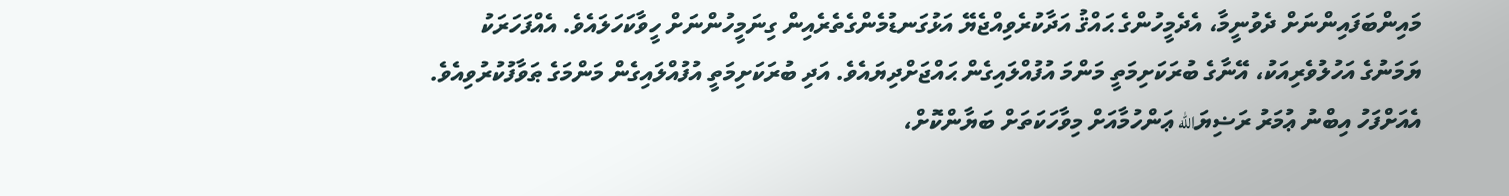މައިންބަފައިންނަށް ދެވުނީމާ، އެދެމީހުންގެ ޙައްޤު އަދާކުރެވިއްޖެޔޭ އަޅުގަނޑުމެންގެތެރެއިން ގިނަމީހުންނަށް ހީވާކަހަލައެވެ. އެއްފަހަރަކު ޔަމަނުގެ އަހުލުވެރިއަކު، އޭނާގެ ބުރަކަށިމަތީ މަންމަ އުފުއްލައިގެން ޙައްޖަށްދިޔައެވެ. އަދި ބުރަކަށިމަތީ އުފުއްލައިގެން މަންމަގެ ޠަވާފުކުރުވިއެވެ. އެއަށްފަހު އިބްނު ޢުމަރު ރަޟިޔަالله ޢަންހުމާއަށް މިވާހަކަތަށް ބަޔާންކޮށް،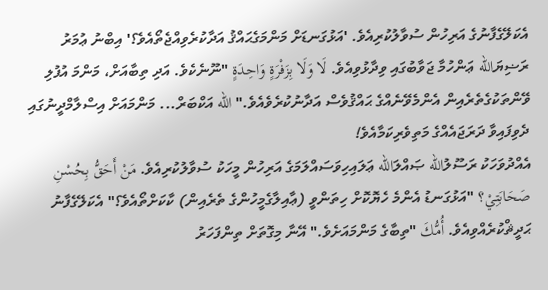އެކަލޭގެފާނުގެ އަރިހުން ސުވާލުކުރިއެވެ. 'އަޅުގަނޑަށް މަންމަގެޙައްޤު އަދާކުރެވިއްޖެތޯއެވެ؟' އިބްނު ޢުމަރު ރަޟިޔަالله ޢަންހުމާ ޖަވާބުގައި ވިދާޅުވިއެވެ. لَا وَلَا بِزَفْرَةٍ وَاحِدَةٍ "ނޫނެކެވެ. އަދި ތިބާއަށް، މަންމަ އުފުލި ވޭންތަކުގެތެރެއިން އެންމެވޭނެއްގެ ޙައްޤުވެސް އަދާނުކުރެވެއެވެ." الله އަކްބަރް... މަންމައަށް އިސްލާމްދީނުގައި ދެވިފައިވާ ދަރަޖައެއްގެ މަތިވެރިކަމާއެވެ!
އެއްދުވަހަކު ރަސޫލުالله ޞައްލަالله ޢަލައިހިވަސައްލަމަގެ އަރިހުން މީހަކު ސުވާލުކުރިއެވެ. مَنْ أَحَقُّ بِحُسْنِ صَحَابَتِيْ؟ "އަޅުގަނޑު އެންމެ ހެޔޮކޮށް ހިތަންވީ (ޢާއިލާގެމީހުންގެ ތެރެއިން) ކާކަށްތޯއެވެ؟" އެކަލޭގެފާނު ޙަދީޘްކުރެއްވިއެވެ. أُمُّكَ "ތިބާގެ މަންމައަށެވެ." އޭނާ މިގޮތަށް ތިންފަހަރު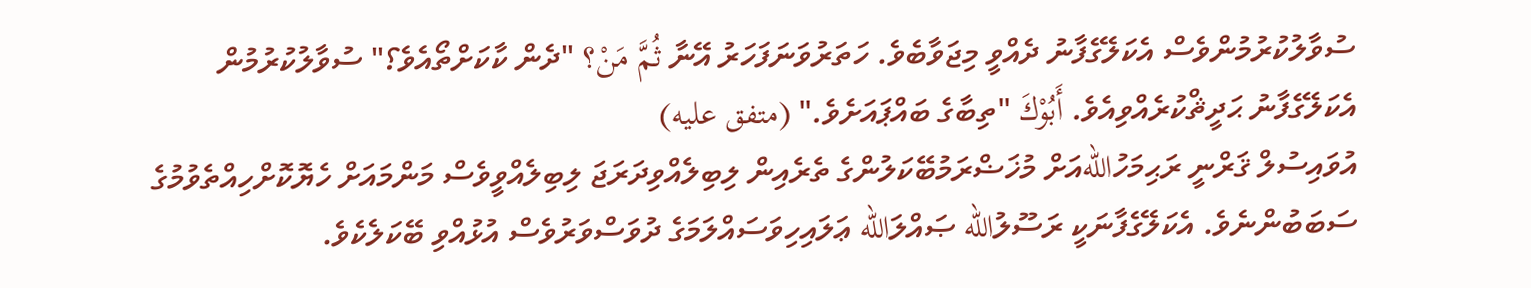ސުވާލުކުރުމުންވެސް އެކަލޭގެފާނު ދެއްވީ މިޖަވާބެވެ. ހަތަރުވަނަފަހަރު އޭނާ ثُمَّ مَنْ؟ "ދެން ކާކަށްތޯއެވެ؟" ސުވާލުކުރުމުން އެކަލޭގެފާނު ޙަދީޘްކުރެއްވިއެވެ. أَبُوْكَ "ތިބާގެ ބައްޕައަށެވެ." (متفق عليه)
އުވައިސުލް ޤަރްނީ ރަޙިމަހުاللهއަށް މުޚަޟްރަމުބޭކަލުންގެ ތެރެއިން ލިބިލެއްވިދަރަޖަ ލިބިލެއްވީވެސް މަންމައަށް ހެޔޮކޮށްހިއްތެވުމުގެ ސަބަބުންނެވެ. އެކަލޭގެފާނަކީ ރަސޫލުالله ޞައްލަالله ޢަލައިހިވަސައްލަމަގެ ދުވަސްވަރުވެސް އުޅުއްވި ބޭކަލެކެވެ.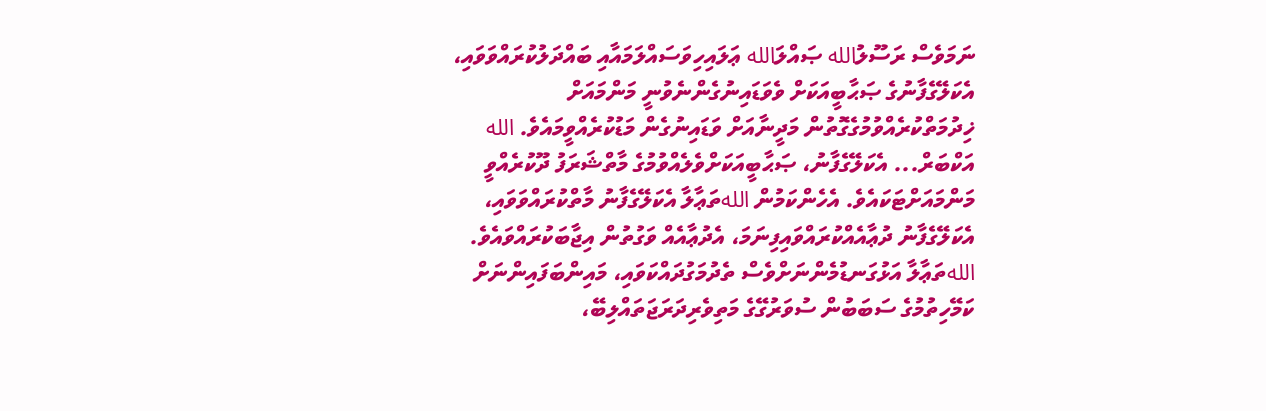ނަމަވެސް ރަސޫލުالله ޞައްލަالله ޢަލައިހިވަސައްލަމައާއި ބައްދަލުކުރައްވަވައި، އެކަލޭގެފާނުގެ ޞަޙާބީއަކަށް ވެވަޑައިނުގެންނެވުނީ މަންމައަށް ޚިދުމަތްކުރެއްވުމުގެގޮތުން މަދީނާއަށް ވަޑައިނުގެން މަޑުކުރެއްވީމައެވެ. الله އަކްބަރް... އެކަލޭގެފާނު، ޞަޙާބީއަކަށްވެލެއްވުމުގެ މާތްޝަރަފު ދޫކުރެއްވީ މަންމައަށްޓަކައެވެ. އެހެންކަމުން اللهތަޢާލާ އެކަލޭގެފާނު މާތްކުރައްވަވައި، އެކަލޭގެފާނު ދުޢާއެއްކުރައްވައިފިނަމަ، އެދުޢާއެއް ވަގުތުން އިޖާބަކުރައްވައެވެ.
اللهތަޢާލާ އަޅުގަނޑުމެންނަށްވެސް ތެދުމަގުދައްކަވައި، މައިންބަފައިންނަށް ކަމޭހިތުމުގެ ސަބަބުން ސުވަރުގޭގެ މަތިވެރިދަރަޖަތައްލިބޭ،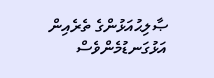ޞާލިޙުއަޅުންގެ ތެރެއިން އަޅުގަނޑުމެންވެސް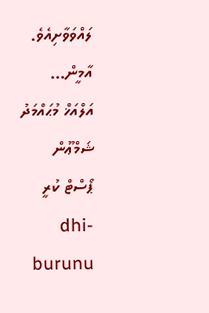ލައްވަވާށިއެވެ. އާމީން...
އަލްއަޚް މުޙައްމަދު ޝަމްޢޫން
ޕޯސްޓް ކުރީ dhi-burunu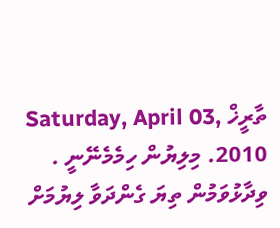ތާރީޚް Saturday, April 03, 2010. މިލިޔުން ހިމެމެނޭނީ . ވިދާޅުވަމުން ތިޔަ ގެންދަވާ ލިޔުމަށް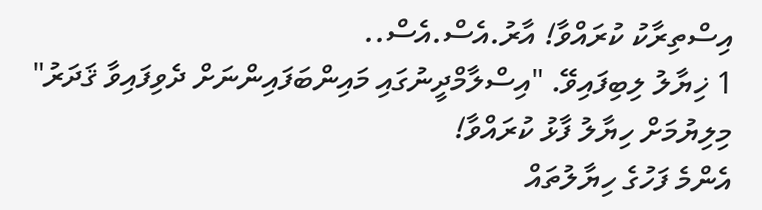އިސްތިރާކު ކުރައްވާ! އާރު.އެސް.އެސް..
1 ޚިޔާލު ލިބިފައިވޭ. "އިސްލާމްދީނުގައި މައިންބަފައިންނަށް ދެވިފައިވާ ޤަދަރު"
މިލިޔުމަށް ހިޔާލު ފާޅު ކުރައްވާ!
އެންމެ ފަހުގެ ހިޔާލުތައް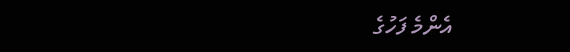އެންމެ ފަހުގެ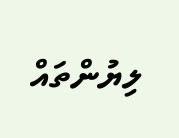ލިޔުންތައް